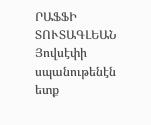ՐԱՖՖԻ ՏՈՒՏԱԳԼԵԱՆ
Յովսէփի սպանութենէն ետք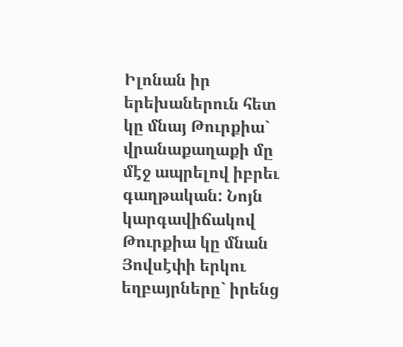Իլոնան իր երեխաներուն հետ կը մնայ Թուրքիա` վրանաքաղաքի մը մէջ ապրելով իբրեւ գաղթական: Նոյն կարգավիճակով Թուրքիա կը մնան Յովսէփի երկու եղբայրները` իրենց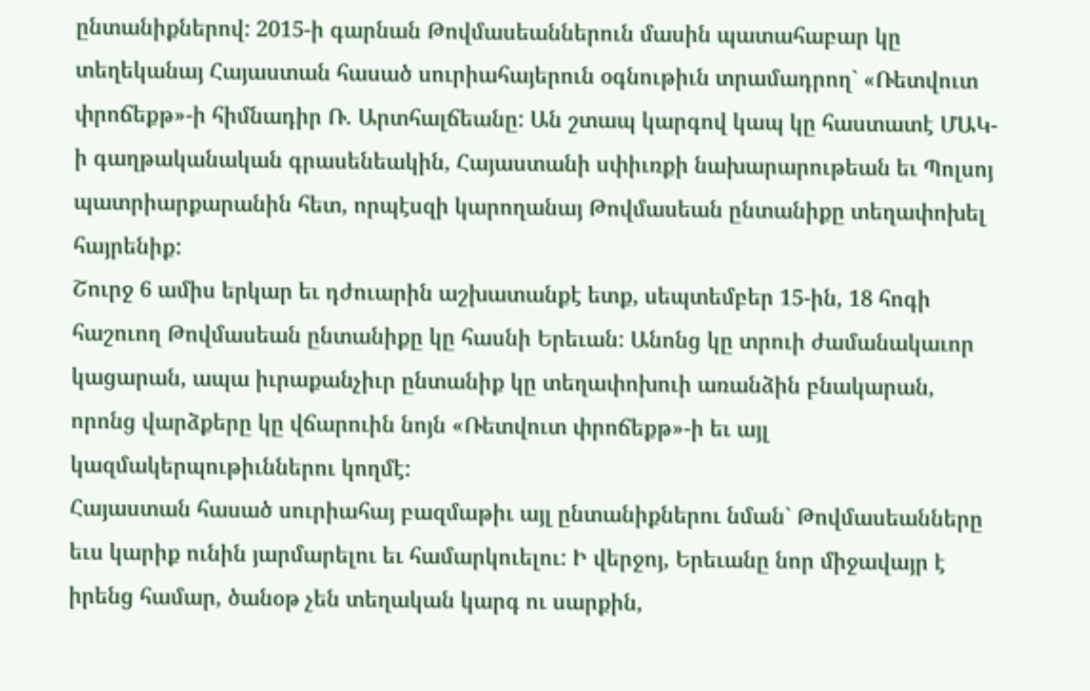ընտանիքներով: 2015-ի գարնան Թովմասեաններուն մասին պատահաբար կը տեղեկանայ Հայաստան հասած սուրիահայերուն օգնութիւն տրամադրող` «Ռետվուտ փրոճեքթ»-ի հիմնադիր Ռ. Արտհալճեանը: Ան շտապ կարգով կապ կը հաստատէ ՄԱԿ-ի գաղթականական գրասենեակին, Հայաստանի սփիւռքի նախարարութեան եւ Պոլսոյ պատրիարքարանին հետ, որպէսզի կարողանայ Թովմասեան ընտանիքը տեղափոխել հայրենիք:
Շուրջ 6 ամիս երկար եւ դժուարին աշխատանքէ ետք, սեպտեմբեր 15-ին, 18 հոգի հաշուող Թովմասեան ընտանիքը կը հասնի Երեւան: Անոնց կը տրուի ժամանակաւոր կացարան, ապա իւրաքանչիւր ընտանիք կը տեղափոխուի առանձին բնակարան, որոնց վարձքերը կը վճարուին նոյն «Ռետվուտ փրոճեքթ»-ի եւ այլ կազմակերպութիւններու կողմէ:
Հայաստան հասած սուրիահայ բազմաթիւ այլ ընտանիքներու նման` Թովմասեանները եւս կարիք ունին յարմարելու եւ համարկուելու: Ի վերջոյ, Երեւանը նոր միջավայր է իրենց համար, ծանօթ չեն տեղական կարգ ու սարքին,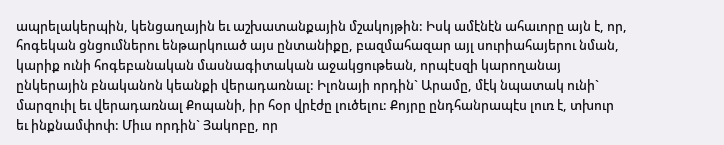ապրելակերպին, կենցաղային եւ աշխատանքային մշակոյթին: Իսկ ամէնէն ահաւորը այն է, որ, հոգեկան ցնցումներու ենթարկուած այս ընտանիքը, բազմահազար այլ սուրիահայերու նման, կարիք ունի հոգեբանական մասնագիտական աջակցութեան, որպէսզի կարողանայ ընկերային բնականոն կեանքի վերադառնալ: Իլոնայի որդին` Արամը, մէկ նպատակ ունի` մարզուիլ եւ վերադառնալ Քոպանի, իր հօր վրէժը լուծելու: Քոյրը ընդհանրապէս լուռ է, տխուր եւ ինքնամփոփ: Միւս որդին` Յակոբը, որ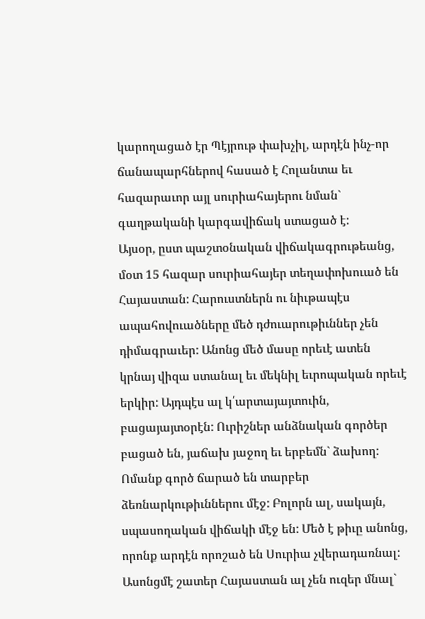կարողացած էր Պէյրութ փախչիլ, արդէն ինչ-որ ճանապարհներով հասած է Հոլանտա եւ հազարաւոր այլ սուրիահայերու նման` գաղթականի կարգավիճակ ստացած է:
Այսօր, ըստ պաշտօնական վիճակագրութեանց, մօտ 15 հազար սուրիահայեր տեղափոխուած են Հայաստան: Հարուստներն ու նիւթապէս ապահովուածները մեծ դժուարութիւններ չեն դիմագրաւեր: Անոնց մեծ մասը որեւէ ատեն կրնայ վիզա ստանալ եւ մեկնիլ եւրոպական որեւէ երկիր: Այդպէս ալ կ՛արտայայտուին, բացայայտօրէն: Ուրիշներ անձնական գործեր բացած են, յաճախ յաջող եւ երբեմն` ձախող: Ոմանք գործ ճարած են տարբեր ձեռնարկութիւններու մէջ: Բոլորն ալ, սակայն, սպասողական վիճակի մէջ են: Մեծ է թիւը անոնց, որոնք արդէն որոշած են Սուրիա չվերադառնալ: Ասոնցմէ շատեր Հայաստան ալ չեն ուզեր մնալ`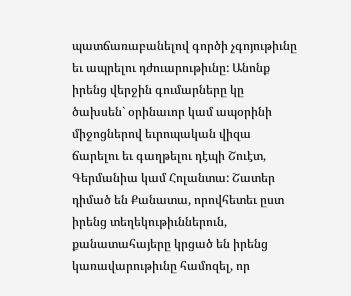պատճառաբանելով գործի չգոյութիւնը եւ ապրելու դժուարութիւնը: Անոնք իրենց վերջին գումարները կը ծախսեն` օրինաւոր կամ ապօրինի միջոցներով եւրոպական վիզա ճարելու եւ գաղթելու դէպի Շուէտ, Գերմանիա կամ Հոլանտա: Շատեր դիմած են Քանատա, որովհետեւ ըստ իրենց տեղեկութիւններուն, քանատահայերը կրցած են իրենց կառավարութիւնը համոզել, որ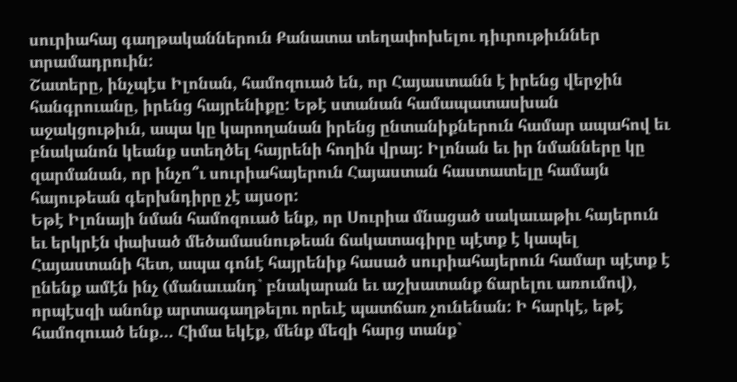սուրիահայ գաղթականներուն Քանատա տեղափոխելու դիւրութիւններ տրամադրուին:
Շատերը, ինչպէս Իլոնան, համոզուած են, որ Հայաստանն է իրենց վերջին հանգրուանը, իրենց հայրենիքը: Եթէ ստանան համապատասխան աջակցութիւն, ապա կը կարողանան իրենց ընտանիքներուն համար ապահով եւ բնականոն կեանք ստեղծել հայրենի հողին վրայ: Իլոնան եւ իր նմանները կը զարմանան, որ ինչո՞ւ սուրիահայերուն Հայաստան հաստատելը համայն հայութեան գերխնդիրը չէ այսօր:
Եթէ Իլոնայի նման համոզուած ենք, որ Սուրիա մնացած սակաւաթիւ հայերուն եւ երկրէն փախած մեծամասնութեան ճակատագիրը պէտք է կապել Հայաստանի հետ, ապա գոնէ հայրենիք հասած սուրիահայերուն համար պէտք է ընենք ամէն ինչ (մանաւանդ` բնակարան եւ աշխատանք ճարելու առումով), որպէսզի անոնք արտագաղթելու որեւէ պատճառ չունենան: Ի հարկէ, եթէ համոզուած ենք… Հիմա եկէք, մենք մեզի հարց տանք`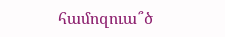համոզուա՞ծ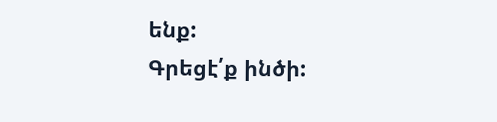ենք:
Գրեցէ՛ք ինծի: